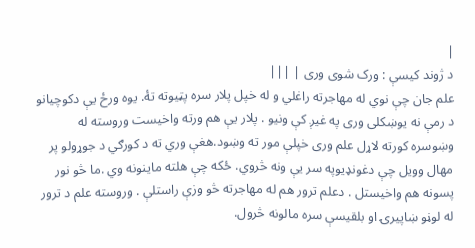|
د ژوند کيسې : ورک شوی وری | |||
علم جان چې نوي له مهاجرته راغلي و له خپل پلار سره پټيوته تۀ. يوه ورځ يې دکوچيانو د رمې نه يوښکلی وری په غيږ کې ونيو . پلار يې هم ورته واخيست وروسته له وښوسره کورته لاړل علم وری خپلې مور ته وښود.هغې وري ته د کورګي د جوړولو پر مهال وويل چې دغونډيوپه سر يې ونه څروي. ځکه چې هلته ماينونه وي .ما څو نور پسونه هم واخيستل . دعلم ترور هم له مهاجرته څو وزې راستلې . وروسته علم د ترور له لوڼو ښاپيرۍ او بلقيسې سره مالونه څرول.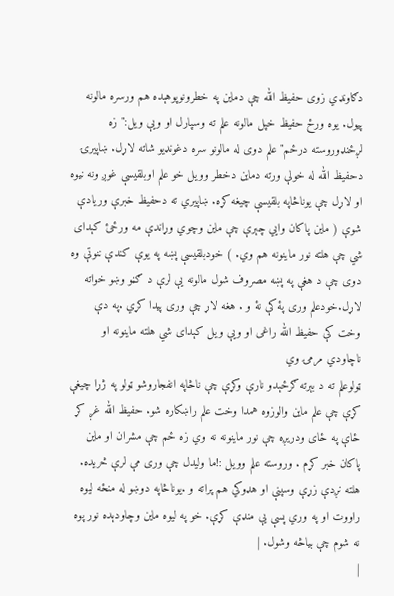دګاونډي زوی حفيظ الله چې دماين په خطرونوپوهېده هم ورسره مالونه پيول. يوه ورځ حفيظ خپل مالونه علم ته وسپارل او ويې ويل:" زه لږځنډوروسته درځم" علم دوی له مالونو سره دغونډيو شاته لاړل. ښاپيرۍ دحفيظ الله له خولې ورته دماين دخطر وويل خو علم اوبلقيسې غوږ ونه نيوه او لاړل چې يوناڅاپه بلقيسې چيغه کړه. ښاپيري ته دحفيظ خبرې وريادې شوې ( ماين پاکان وايي چېرې چې ماين وچوي وړاندې مه ورځئ کېدای شي چې هلته نور ماينونه هم وي. ) خودبلقيسې پښه په يوې کندې ننوتې وه دوی چې د هغې په پښه مصروف شول مالونه يې لرې د ګڼو وښو خواته لاړل.خودعلم وری پۀ کې نۀ و . هغه لاړ چې وری پيدا کړي .په دې وخت کې حفيظ الله راغی او ويې ويل کېدای شي هلته ماينونه او ناچاودي مرمۍ وي
ټولوعلم ته د بېرته ګرځېدو نارې وکړې چې ناڅاپه انفجاروشو ټولو په ژړا چيغې کړې چې علم ماين والوزوه همدا وخت علم راښکاره شو. حفيظ الله غږ کړ ځاې په ځای ودريږه چې نور ماينونه نه وي زه ځم چې مشران او ماين پاکان خبر کړم . وروسته علم وويل :!ما وليدل چې وری مې لرې څريده. هلته نږدې زړې وسپنې او هډوکي هم پراته و .يوناڅاپه دوښو له منځه ليوه راووت او په وري پسې يې منډې کړې. خو په ليوه ماين وچاودېده نور پوه نه شوم چې بياڅه وشول. |
|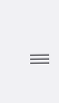|||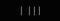| |||